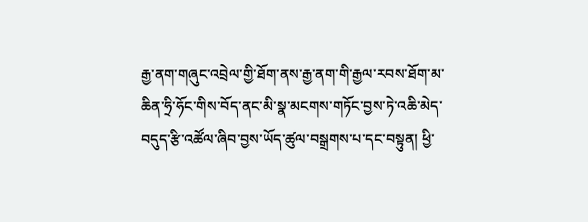རྒྱ་ནག་གཞུང་འབྲེལ་གྱི་ཐོག་ནས་རྒྱ་ནག་གི་རྒྱལ་རབས་ཐོག་མ་ཆིན་ཧྲི་ཧོང་གིས་བོད་ནང་མི་སྣ་མངགས་གཏོང་བྱས་ཏེ་འཆི་མེད་བདུད་རྩི་འཚོལ་ཞིབ་བྱས་ཡོད་ཚུལ་བསྒྲགས་པ་དང་བསྟུན། ཕྱི་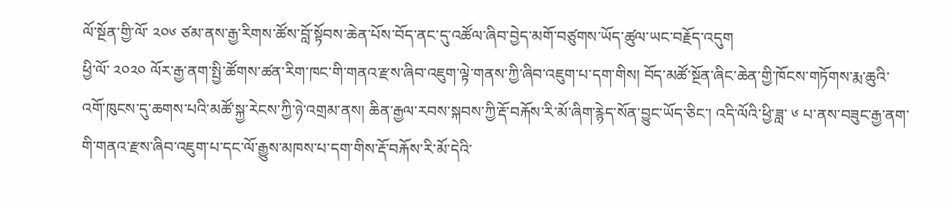ལོ་སྔོན་གྱི་ལོ་ ༢༠༦ ཙམ་ནས་རྒྱ་རིགས་ཚོས་བློ་སྟོབས་ཆེན་པོས་བོད་ནང་དུ་འཚོལ་ཞིབ་བྱེད་མགོ་བཙུགས་ཡོད་ཚུལ་ཡང་བརྗོད་འདུག
ཕྱི་ལོ་ ༢༠༢༠ ལོར་རྒྱ་ནག་སྤྱི་ཚོགས་ཚན་རིག་ཁང་གི་གནའ་རྫས་ཞིབ་འཇུག་ལྟེ་གནས་ཀྱི་ཞིབ་འཇུག་པ་དག་གིས། བོད་མཚོ་སྔོན་ཞིང་ཆེན་གྱི་ཁོངས་གཏོགས་རྨ་ཆུའི་འགོ་ཁུངས་དུ་ཆགས་པའི་མཚོ་སྐྱ་རེངས་ཀྱི་ཉེ་འགྲམ་ནས། ཆིན་རྒྱལ་རབས་སྐབས་ཀྱི་རྡོ་བརྐོས་རི་མོ་ཞིག་རྙེད་སོན་བྱུང་ཡོད་ཅིང་། འདི་ལོའི་ཕྱི་ཟླ་ ༦ པ་ནས་བཟུང་རྒྱ་ནག་གི་གནའ་རྫས་ཞིབ་འཇུག་པ་དང་ལོ་རྒྱུས་མཁས་པ་དག་གིས་རྡོ་བརྐོས་རི་མོ་དེའི་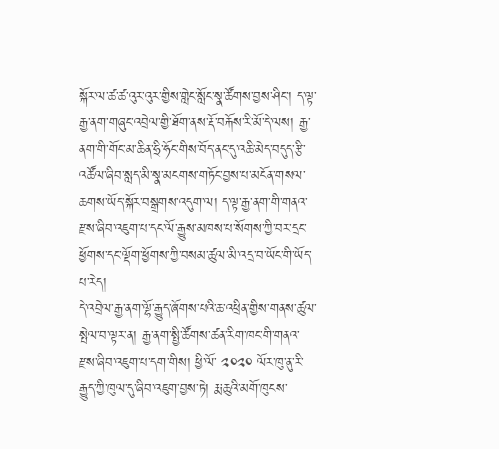སྐོར་ལ་ཚ་ཚ་འུར་འུར་གྱིས་གླེང་སློང་སྣ་ཚོགས་བྱས་ཤིང་། ད་ལྟ་རྒྱ་ནག་གཞུང་འབྲེལ་གྱི་ཐོག་ནས་རྡོ་བརྐོས་རི་མོ་དེ་ལས། རྒྱ་ནག་གི་གོང་མ་ཆིན་ཧྲི་ཧོང་གིས་བོད་ནང་དུ་འཆི་མེད་བདུད་རྩི་འཚོལ་ཞིབ་སླད་མི་སྣ་མངགས་གཏོང་བྱས་པ་མངོན་གསལ་ཆགས་ཡོད་སྐོར་བསྒྲགས་འདུག་ལ། ད་ལྟ་རྒྱ་ནག་གི་གནའ་རྫས་ཞིབ་འཇུག་པ་དང་ལོ་རྒྱུས་མཁས་པ་སོགས་ཀྱི་བར་དྲང་ཕྱོགས་དང་ལྡོག་ཕྱོགས་ཀྱི་བསམ་ཚུལ་མི་འདྲ་བ་ཡོང་གི་ཡོད་པ་རེད།
དེ་འབྲེལ་རྒྱ་ནག་ལྷོ་རྒྱུད་ཞོགས་པའི་ཆ་འཕྲིན་གྱིས་གནས་ཚུལ་སྤེལ་བ་ལྟར་ན། རྒྱ་ནག་སྤྱི་ཚོགས་ཚན་རིག་ཁང་གི་གནའ་རྫས་ཞིབ་འཇུག་པ་དག་གིས། ཕྱི་ལོ་ ༢༠༢༠ ལོར་ཁུ་ནུ་རི་རྒྱུད་ཀྱི་ཁུལ་དུ་ཞིབ་འཇུག་བྱས་ཏེ། རྨ་ཆུའི་མགོ་ཁུངས་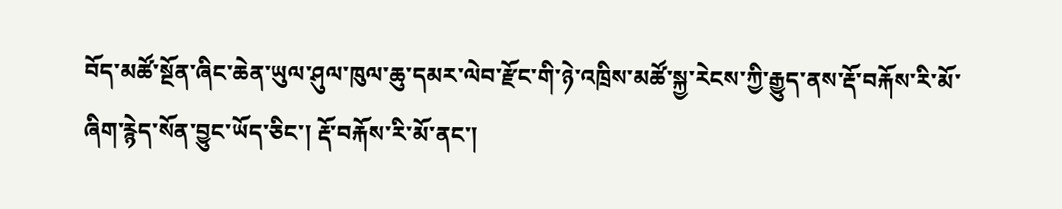བོད་མཚོ་སྔོན་ཞིང་ཆེན་ཡུལ་ཤུལ་ཁུལ་ཆུ་དམར་ལེབ་རྫོང་གི་ཉེ་འཁྲིས་མཚོ་སྐྱ་རེངས་ཀྱི་རྒྱུད་ནས་རྡོ་བརྐོས་རི་མོ་ཞིག་རྙེད་སོན་བྱུང་ཡོད་ཅིང་། རྡོ་བརྐོས་རི་མོ་ནང་།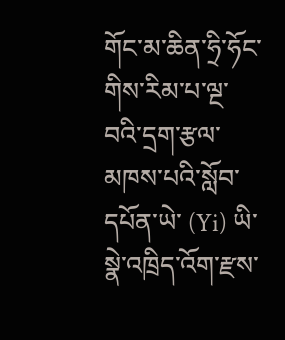གོང་མ་ཆིན་ཧྲི་ཧོང་གིས་རིམ་པ་ལྔ་བའི་དྲག་རྩལ་མཁས་པའི་སློབ་དཔོན་ཡེ་ (Yi) ཡི་སྣེ་འཁྲིད་འོག་རྫས་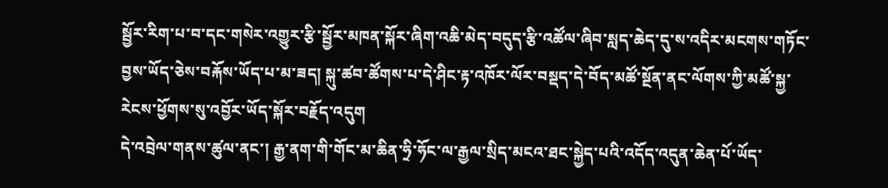སྦྱོར་རིག་པ་བ་དང་གསེར་འགྱུར་རྩི་སྦྱོར་མཁན་སྐོར་ཞིག་འཆི་མེད་བདུད་རྩི་འཚོལ་ཞིབ་སླད་ཆེད་དུ་ས་འདིར་མངགས་གཏོང་བྱས་ཡོད་ཅེས་བརྐོས་ཡོད་པ་མ་ཟད། སྐུ་ཚབ་ཚོགས་པ་དེ་ཤིང་རྟ་འཁོར་ལོར་བསྡད་དེ་བོད་མཚོ་སྔོན་ནང་ལོགས་ཀྱི་མཚོ་སྐྱ་རེངས་ཕྱོགས་སུ་འབྱོར་ཡོད་སྐོར་བརྗོད་འདུག
དེ་འབྲེལ་གནས་ཚུལ་ནང་། རྒྱ་ནག་གི་གོང་མ་ཆིན་ཧྲི་ཧོང་ལ་རྒྱལ་སྲིད་མངའ་ཐང་སྐྱེད་པའི་འདོད་འདུན་ཆེན་པོ་ཡོད་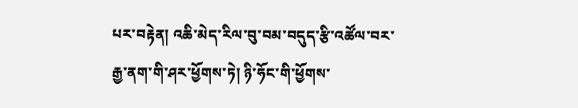པར་བརྟེན། འཆི་མེད་རིལ་བུ་བམ་བདུད་རྩི་འཚོལ་བར་རྒྱ་ནག་གི་ཤར་ཕྱོགས་ཏེ། ཉི་ཧོང་གི་ཕྱོགས་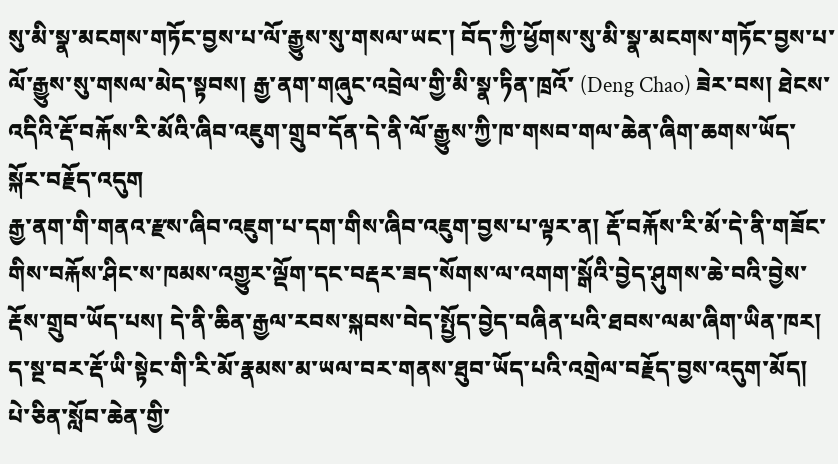སུ་མི་སྣ་མངགས་གཏོང་བྱས་པ་ལོ་རྒྱུས་སུ་གསལ་ཡང་། བོད་ཀྱི་ཕྱོགས་སུ་མི་སྣ་མངགས་གཏོང་བྱས་པ་ལོ་རྒྱུས་སུ་གསལ་མེད་སྟབས། རྒྱ་ནག་གཞུང་འབྲེལ་གྱི་མི་སྣ་ཏིན་ཁྲའོ་ (Deng Chao) ཟེར་བས། ཐེངས་འདིའི་རྡོ་བརྐོས་རི་མོའི་ཞིབ་འཇུག་གྲུབ་དོན་དེ་ནི་ལོ་རྒྱུས་ཀྱི་ཁ་གསབ་གལ་ཆེན་ཞིག་ཆགས་ཡོད་སྐོར་བརྗོད་འདུག
རྒྱ་ནག་གི་གནའ་རྫས་ཞིབ་འཇུག་པ་དག་གིས་ཞིབ་འཇུག་བྱས་པ་ལྟར་ན། རྡོ་བརྐོས་རི་མོ་དེ་ནི་གཟོང་གིས་བརྐོས་ཤིང་ས་ཁམས་འགྱུར་ལྡོག་དང་བརྡར་ཟད་སོགས་ལ་འགག་སྒོའི་བྱེད་ཤུགས་ཆེ་བའི་བྱེས་རྡོས་གྲུབ་ཡོད་པས། དེ་ནི་ཆིན་རྒྱལ་རབས་སྐབས་བེད་སྤྱོད་བྱེད་བཞིན་པའི་ཐབས་ལམ་ཞིག་ཡིན་ཁར། ད་སྔ་བར་རྡོ་ཡི་སྟེང་གི་རི་མོ་རྣམས་མ་ཡལ་བར་གནས་ཐུབ་ཡོད་པའི་འགྲེལ་བརྗོད་བྱས་འདུག་མོད། པེ་ཅིན་སློབ་ཆེན་གྱི་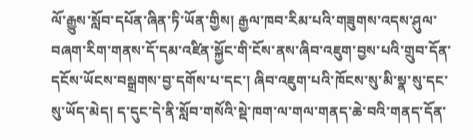ལོ་རྒྱུས་སློབ་དཔོན་ཞིན་ཏི་ཡོན་གྱིས། རྒྱལ་ཁབ་རིམ་པའི་གཟུགས་འདས་ཤུལ་བཞག་རིག་གནས་དོ་དམ་འཛིན་སྐྱོང་གི་ངོས་ནས་ཞིབ་འཇུག་བྱས་པའི་གྲུབ་དོན་དངོས་ཡོངས་བསྒྲགས་བྱ་དགོས་པ་དང་། ཞིབ་འཇུག་པའི་ཁོངས་སུ་མི་སྣ་སུ་དང་སུ་ཡོད་མེད། ད་དུང་དེ་ནི་སློབ་གསོའི་སྡེ་ཁག་ལ་གལ་གནད་ཆེ་བའི་གནད་དོན་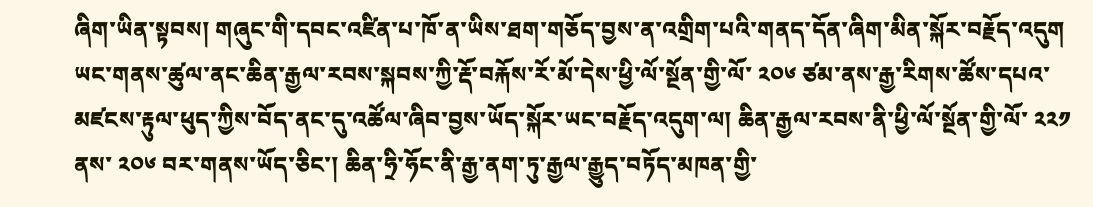ཞིག་ཡིན་སྟབས། གཞུང་གི་དབང་འཛིན་པ་ཁོ་ན་ཡིས་ཐག་གཅོད་བྱས་ན་འགྲིག་པའི་གནད་དོན་ཞིག་མིན་སྐོར་བརྗོད་འདུག
ཡང་གནས་ཚུལ་ནང་ཆིན་རྒྱལ་རབས་སྐབས་ཀྱི་རྡོ་བརྐོས་རོ་མོ་དེས་ཕྱི་ལོ་སྔོན་གྱི་ལོ་ ༢༠༦ ཙམ་ནས་རྒྱ་རིགས་ཚོས་དཔའ་མཛངས་རྟུལ་ཕུད་ཀྱིས་བོད་ནང་དུ་འཚོལ་ཞིབ་བྱས་ཡོད་སྐོར་ཡང་བརྗོད་འདུག་ལ། ཆིན་རྒྱལ་རབས་ནི་ཕྱི་ལོ་སྔོན་གྱི་ལོ་ ༢༢༡ ནས་ ༢༠༦ བར་གནས་ཡོད་ཅིང་། ཆིན་ཧྲི་ཧོང་ནི་རྒྱ་ནག་ཏུ་རྒྱལ་རྒྱུད་བཏོད་མཁན་གྱི་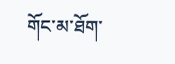གོང་མ་ཐོག་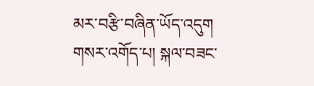མར་བརྩི་བཞིན་ཡོད་འདུག
གསར་འགོད་པ། སྐལ་བཟང་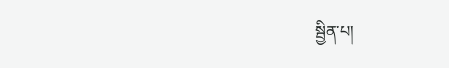སྦྱིན་པ།